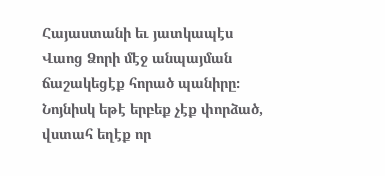Հայաստանի եւ յատկապէս Վաոց Ձորի մէջ անպայման ճաշակեցէք հորած պանիրը։ Նոյնիսկ եթէ երբեք չէք փորձած, վստահ եղէք որ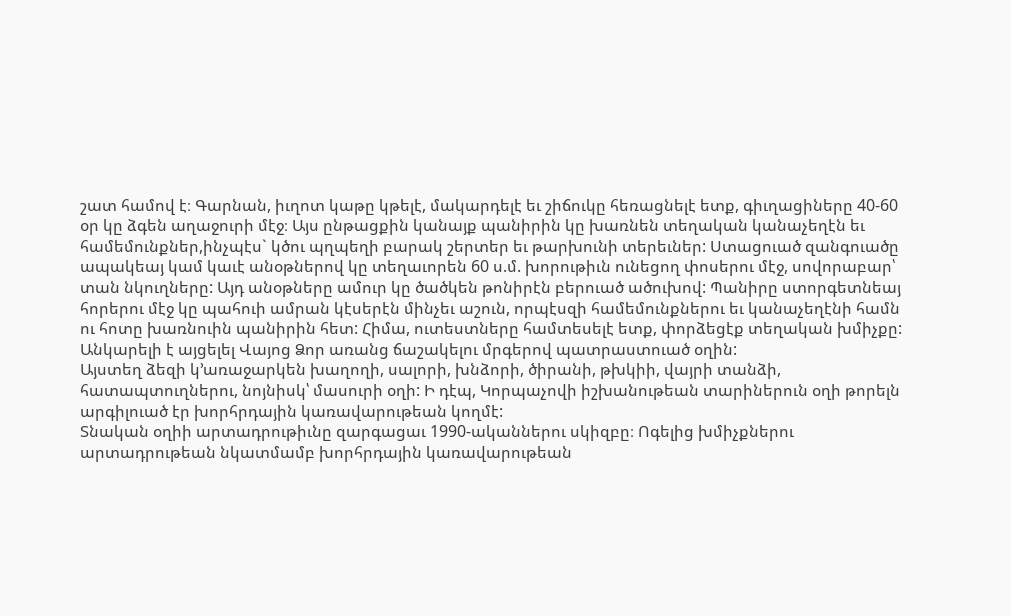շատ համով է։ Գարնան, իւղոտ կաթը կթելէ, մակարդելէ եւ շիճուկը հեռացնելէ ետք, գիւղացիները 40-60 օր կը ձգեն աղաջուրի մէջ։ Այս ընթացքին կանայք պանիրին կը խառնեն տեղական կանաչեղէն եւ համեմունքներ,ինչպէս` կծու պղպեղի բարակ շերտեր եւ թարխունի տերեւներ: Ստացուած զանգուածը ապակեայ կամ կաւէ անօթներով կը տեղաւորեն 60 ս.մ. խորութիւն ունեցող փոսերու մէջ, սովորաբար՝ տան նկուղները: Այդ անօթները ամուր կը ծածկեն թոնիրէն բերուած ածուխով: Պանիրը ստորգետնեայ հորերու մէջ կը պահուի ամրան կէսերէն մինչեւ աշուն, որպէսզի համեմունքներու եւ կանաչեղէնի համն ու հոտը խառնուին պանիրին հետ: Հիմա, ուտեստները համտեսելէ ետք, փորձեցէք տեղական խմիչքը: Անկարելի է այցելել Վայոց Ձոր առանց ճաշակելու մրգերով պատրաստուած օղին:
Այստեղ ձեզի կ՚առաջարկեն խաղողի, սալորի, խնձորի, ծիրանի, թխկիի, վայրի տանձի, հատապտուղներու, նոյնիսկ՝ մասուրի օղի: Ի դէպ, Կորպաչովի իշխանութեան տարիներուն օղի թորելն արգիլուած էր խորհրդային կառավարութեան կողմէ:
Տնական օղիի արտադրութիւնը զարգացաւ 1990-ականներու սկիզբը։ Ոգելից խմիչքներու արտադրութեան նկատմամբ խորհրդային կառավարութեան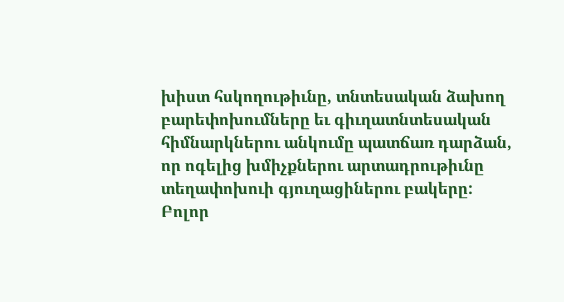խիստ հսկողութիւնը, տնտեսական ձախող բարեփոխումները եւ գիւղատնտեսական հիմնարկներու անկումը պատճառ դարձան, որ ոգելից խմիչքներու արտադրութիւնը տեղափոխուի գյուղացիներու բակերը:
Բոլոր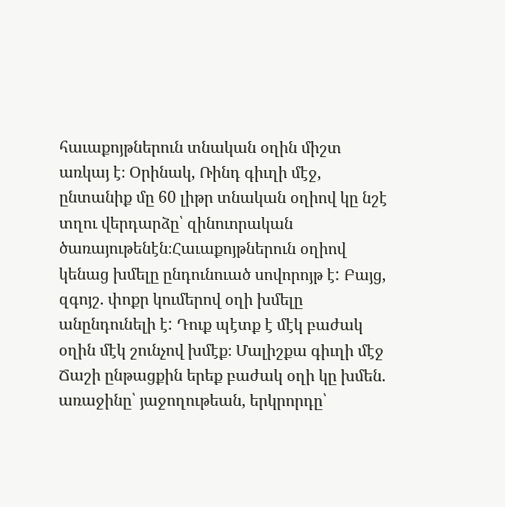հաւաքոյթներուն տնական օղին միշտ առկայ է։ Օրինակ, Ռինդ գիւղի մէջ, ընտանիք մը 60 լիթր տնական օղիով կը նշէ տղու վերդարձը՝ զինուորական ծառայութենէն։Հաւաքոյթներուն օղիով կենաց խմելը ընդունուած սովորոյթ է: Բայց, զգոյշ. փոքր կումերով օղի խմելը անընդունելի է: Դուք պէտք է մէկ բաժակ օղին մէկ շունչով խմէք։ Մալիշքա գիւղի մէջ Ճաշի ընթացքին երեք բաժակ օղի կը խմեն. առաջինը՝ յաջողութեան, երկրորդը՝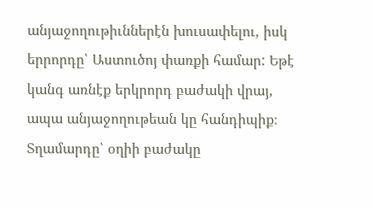անյաջողութիւններէն խուսափելու, իսկ երրորդը՝ Աստուծոյ փառքի համար: Եթէ կանգ առնէք երկրորդ բաժակի վրայ, ապա անյաջողութեան կը հանդիպիք։
Տղամարդը՝ օղիի բաժակը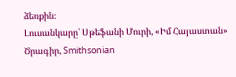ձեռքին։
Լուսանկարը՝ Սթեֆանի Մուրի, «Իմ Հայաստան» Ծրագիր, Smithsonian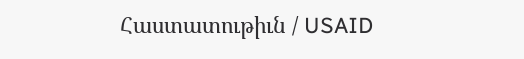Հաստատութիւն / USAID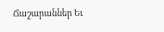Ճաշարաններ Եւ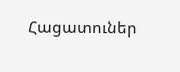Հացատուներ